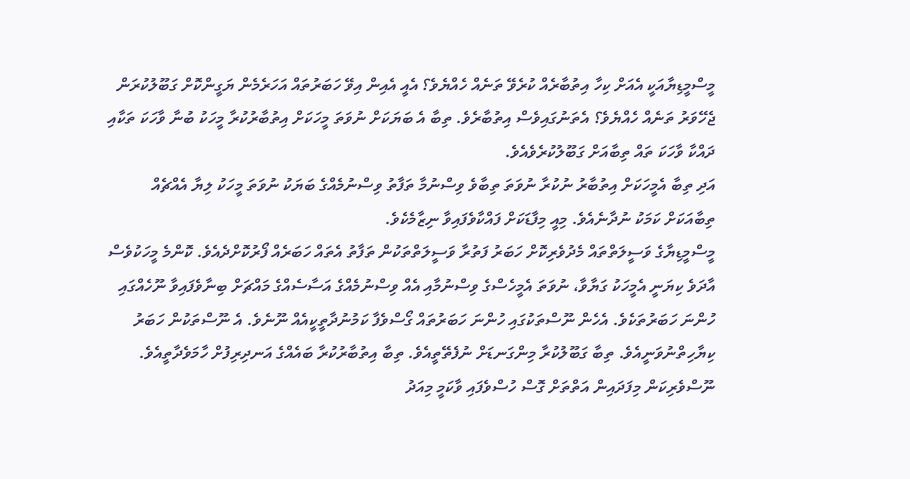މީސްމީޑިޔާއަކީ އެއަށް ކިހާ އިތުބާރެއް ކުރެވޭ ތަނެއް ހެއްޔެވެ؟ އެއީ އެއިން އިވޭ ހަބަރުތައް އަހަރެމެން ޔަގީންކޮށް ގަބޫލުކުރަން ޖެހޭވަރު ތަނެއް ހެއްޔެވެ؟ އެތަނުގައިވެސް އިތުބާރެވެ. ތިބާ އެ ބަޔަކަށް ނުވަތަ މީހަކަށް އިތުބާރުކުރާ މީހަކު ބުނާ ވާހަކަ ތަކާއި ދައްކާ ވާހަކަ ތައް ތިބާއަށް ގަބޫލުކުރެވެއެވެ.
އަދި ތިބާ އެމީހަކަށް އިތުބާރު ނުކުރާ ނުވަތަ ތިބާވެ ވިސްނުމާ ތަފާތު ވިސްނުމެއްގެ ބަޔަކު ނުވަތަ މީހަކު ލިޔާ އެއްޗެއް ތިބާއަކަށް ކަމަކު ނުދާނެއެވެ. މިއީ މިފާޑަކަށް ފައްކާވެފައިވާ ނިޒާމެކެވެ.
މީސްމީޑިޔާގެ ވަސީލަތްތައް މެދުވެރިކޮށް ހަބަރު ފަތުރާ ވަސީލަތްތަކުން ތަފާތު އެތައް ހަބަރެއް ފޯރުކޮށްދެއެވެ. ކޮންމެ މީހަކުވެސް އާދަވެ ކިޔަނީ އެމީހަކު ގަޔާވާ، ނުވަތަ އެމީހެސްގެ ވިސްނުމާއި އެއް ވިސްނުމެއްގެ އަސާސެއްގެ މައްޗަށް ބިނާވެފައިވާ ނޫހެއްގައި ހުންނަ ހަބަރުތަކެވެ. އެހެން ނޫސްތަކުގައި ހުންނަ ހަބަރުތައް ގޯސްވެފާ ކަމުނުދާތީކީއެއް ނޫނެވެ. އެ ނޫސްތަކުން ހަބަރު ކިޔާހިތްނުވަނީއެވެ. ތިބާ ގަބޫލުކުރާ މިންގަނޑަށް ނުފެތޭތީއެވެ. ތިބާ އިތުބާރުކުރާ ބައެއްގެ އަނދިރިފުށް ހާމަވެދާތީއެވެ.
ނޫސްވެރިކަން މިފަދައިން އަތްތަށް ގޮސް ހުސްވެފައި ވާކަމީ މިއަދު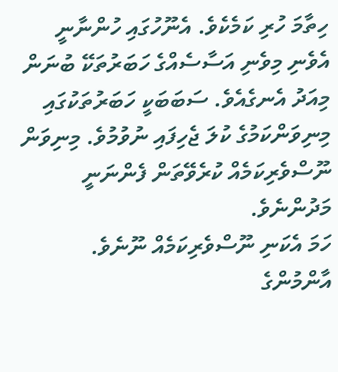ހިތާމަ ހުރި ކަމެކެވެ. އެނޫހުގައި ހުންނާނީ އެވެނި މިވެނި އަސާސެއްގެ ހަބަރުތަކޭ ބުނަން މިއަދު އެނގެއެވެ. ސަބަބަކީ ހަބަރުތަކުގައި މިނިވަންކަމުގެ ކުލަ ޖެހިފައި ނުވުމުވެ. މިނިވަން ނޫސްވެރިކަމެއް ކުރެވޭތަން ފެންނަނީ މަދުންނެވެ.
ހަމަ އެކަނި ނޫސްވެރިކަމެއް ނޫނެވެ. އާންމުންގެ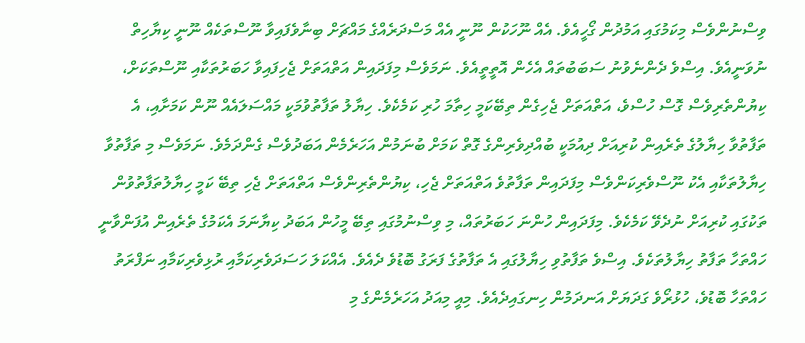ވިސްނުންވެސް މިކަމުގައި އަމުދުން ގޯހީއެވެ. އެއް ނޫހަކުން ނޫނީ އެއް މަސްދަރެއްގެ މައްޗަށް ބިނާވެފައިވާ ނޫސްތަކެއް ނޫނީ ކިޔާހިތް ނުވަނީއެވެ. އިސްވެ ދެންނެވުނު ސަބަބުތައް އެހެން އޮތީތީއެވެ. ނަމަވެސް މިފަދައިން އަތްއަތަށް ޖެހިފައިވާ ހަބަރުތަކާއި ނޫސްތަކަށް، ކިޔުންތެރިވެސް ގޮސް ހުސްވެ، އަތްއަތަށް ޖެހިގެން ތިބޭކަމީ ހިތާމަ ހުރި ކަމެކެވެ. ހިޔާލު ތަފާތުވުމަކީ މައްސަލައެއް ނޫން ކަމަށާއި، އެ ތަފާތުވާ ހިޔާލުގެ ތެރެއިން ކުރިއަށް ދިއުމަކީ ބުއްދިވެރިންގެ ގޮތް ކަމަށް ބުނަމުން އަހަރެމެން އަބަދުވެސް ގެންދަމެވެ. ނަމަވެސް މި ތަފާތުވާ ހިޔާލުތަކާއި އެކު ނޫސްވެރިކަންވެސް މިފަދައިން ތަފާތުވެ އަތްއަތަށް ޖެހި، ކިޔުންތެރިންވެސް އަތްއަތަށް ޖެހި ތިބޭ ކަމީ ހިޔާލުތަފާތުވުން ތަކުގައި ކުރިއަށް ނުދެވޭ ކަމެކެވެ. މިފަދައިން ހުންނަ ހަބަރުތައް، މި ވިސްނުމުގައި ތިބޭ މީހުން އަބަދު ކިޔާނަމަ އެކަމުގެ ތެރެއިން އުފަންވާނީ ހައްތަހާ ތަފާތު ހިޔާލުތަކެވެ. އިސްވެ ތަފާތުވި ހިޔާލުގައި އެ ތަފާތުގެ ފަރަގު ބޮޑުވެ ދެއެވެ. އެއްކަލަ ހަސަދަވެރިކަމާއި ރުޅިވެރިކަމާއި ނަފްރަތު ހައްތަހާ ބޮޑުވެ، ހުޅުރޯވެ ގަދަޔަށް އަނދަމުން ހިނގައިދެއެވެ. މިއީ މިއަދު އަހަރެމެންގެ މި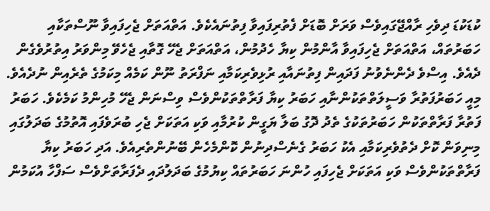ކުޑަކުޑަ ދިވެހި ރާއްޖޭގައިވެސް ވަރަށް ބޮޑަށް ފެތުރިފައިވާ ފިތުނައެކެވެ. އަތްއަތަށް ޖެހިފައިވާ ނޫސްތަކާއި ހަބަރުތައް، އަތްއަތަށް ޖެހިފައިވާ އާންމުން ކިޔާ ހެދުމުން، އަތްއަތަށް ޖެހޭ ގޮތާއި ޖެހެވޭ މިންވަރު އިތުރުވެގެން ދެއެވެ. އިސްވެ ދެންނެވުނު ފަދައިން ފިތުނައާއި ރުޅިވެރިކަމާއި ނަފްރަތު ނޫން ކަމެއް މިކަމުގެ ތެރެއިން ނުދެއެވެ.
މިއީ ހަބަރުފަތުރާ ވަސީލަތްތަކުންނާއި ހަބަރު ކިޔާ ފަރާތްތަކުންވެސް ވިސްނަން ޖެހޭ މުހިންމު ކަމެކެވެ. ހަބަރު ފަތުރާ ފަރާތްތަކުން ހަބަރުތަކުގެ ތެދު ދޮގު ބަލާ ޔަގީން ކުރުމާއި ވަކި އަތަކަށް ޖެހި ބުރަވެފައި އޮތުމުގެ ބަދަލުގައި މިނިވަން ކޮށް ދެތުވެރިކަމާއި އެކު ހަބަރު ގެނެސްދިނުން ކޮންމެހެން ބޭނުންތެރިއެވެ. އަދި ހަބަރު ކިޔާ ފަރާތްތަކުންވެސް ވަކި އަތަކަށް ޖެހިފައި ހުންނަ ހަބަރުތައް ކިޔުމުގެ ބަދަލުދައި ދެފަރާތަށްވެސް ސަފްހާ އުކަމުން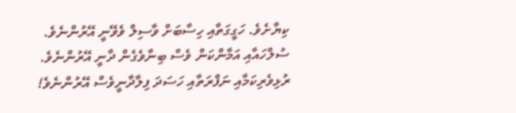ކިޔާށެވެ. ހަގީގަތާއި ހިސާބަށް ވާސިލް ވެވޭނީ އޭރުންނެވެ. ސުލްހައާއި އަމާންކަން ވެސް ބިނާވެގެން ދާނީ އޭރުންނެވެ. ރުޅިވެރިކަމާއި ނަފްރަތާއި ހަސަދަ ފިލާދާނީވެސް އޭރުންނެވެ!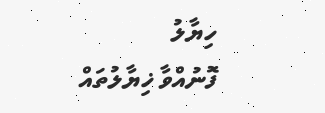ހިޔާލު
ފޮނުއްވާ ޚިޔާލުތައް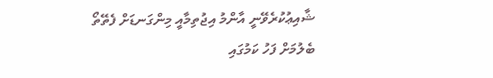ޝާއިޢުކުރެވޭނީ އާންމު އިޖުތިމާއީ މިންގަނޑަށް ފެތޭތޯ ބެލުމަށް ފަހު ކަމުގައި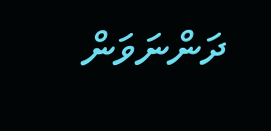ދަންނަވަން